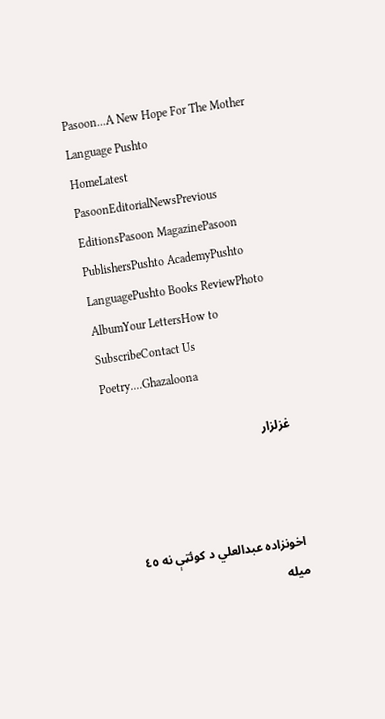Pasoon...A New Hope For The Mother Language Pushto
HomeLatest PasoonEditorialNewsPrevious EditionsPasoon MagazinePasoon PublishersPushto AcademyPushto LanguagePushto Books ReviewPhoto AlbumYour LettersHow to SubscribeContact Us
Poetry....Ghazaloona

غزلزار



اخونزاده عبدالعلي د کوئټې نه ٤٥ ميله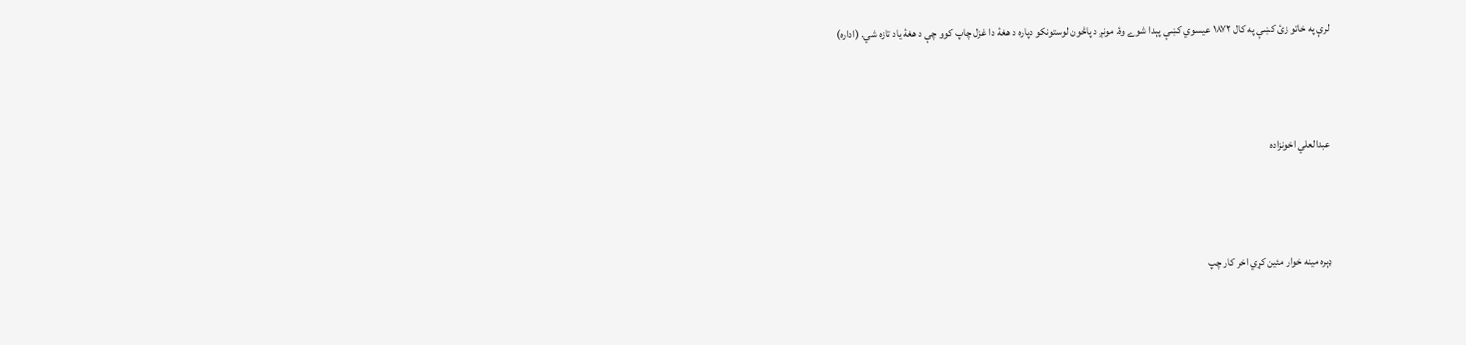لرې په خاتو زئ کښې په کال ١٨٧٢ عيسوي کښې پېدا شوے وۀ. مونږ د پاڅون لوستونکو دپاره د هغۀ دا غزل چاپ کوو چې د هغۀ ياد تازه شي. (اداره)



عبدالعلي اخونزاده



ډېره مينه خوار مئين کړي اخر کار چپ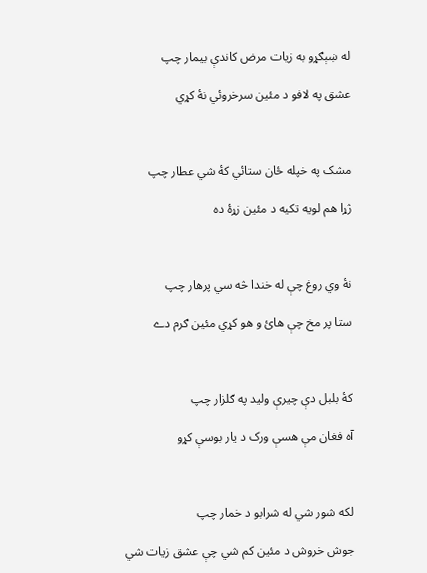له ښېګړو به زيات مرض کاندې بيمار چپ

عشق په لافو د مئين سرخروئي نۀ کړي



مشک په خپله ځان ستائي کۀ شي عطار چپ

ژړا هم لويه تکيه د مئين زړۀ ده



نۀ وي روغ چې له خندا څه سي پرهار چپ

ستا پر مخ چې هائ و هو کړي مئين ګرم دے



کۀ بلبل دې چيرې وليد په ګلزار چپ

آه فغان مې هسې ورک د يار بوسې کړو



لکه شور شي له شرابو د خمار چپ

جوش خروش د مئين کم شي چې عشق زيات شي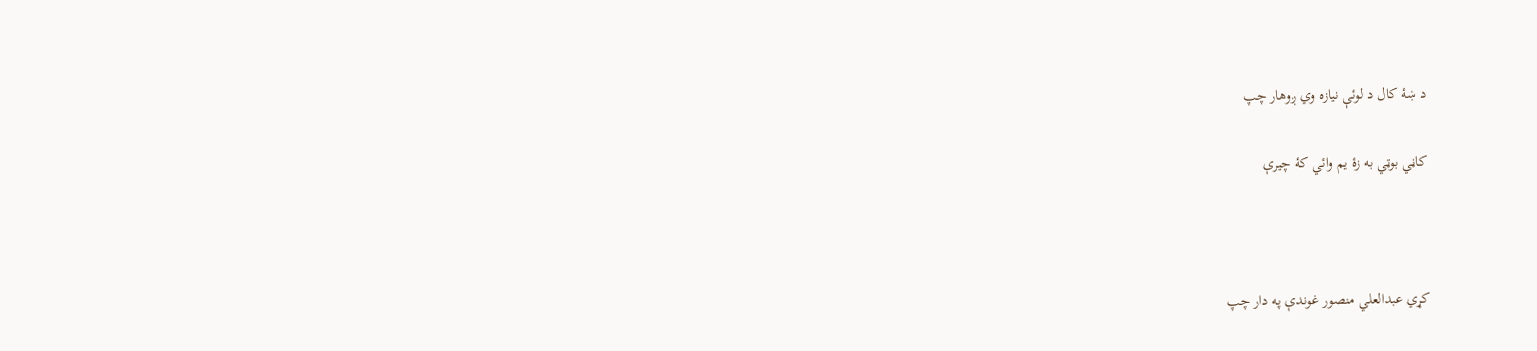د ښۀ کال د لوئې نيازه وي ږوهار چپ

کاڼي بوټي به زۀ يم وائي کۀ چيرې



کړي عبدالعلي منصور غوندې په دار چپ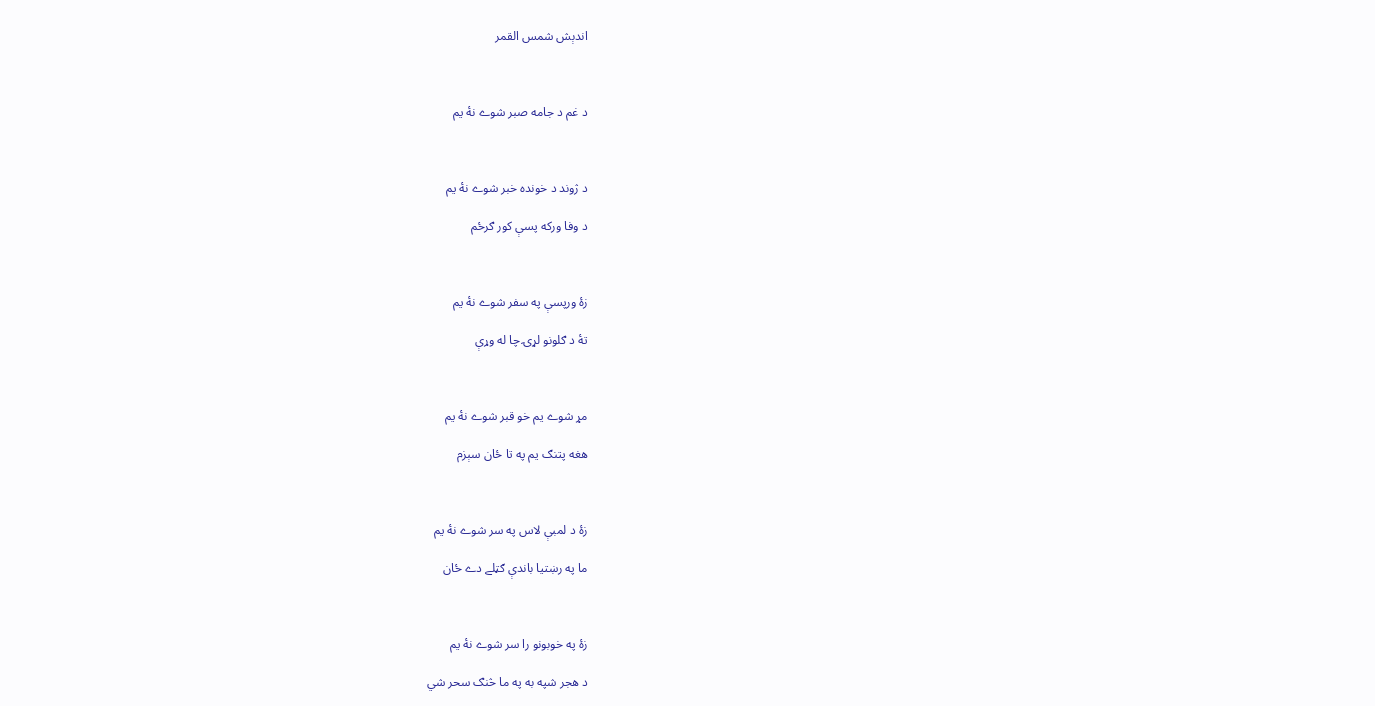اندېش شمس القمر



د غم د جامه صبر شوے نۀ يم



د ژوند د خونده خبر شوے نۀ يم

د وفا ورکه پسې کور ګرځم



زۀ ورپسې په سفر شوے نۀ يم

تۀ د ګلونو لړۍ چا له وړې



مړ شوے يم خو قبر شوے نۀ يم

هغه پتنګ يم په تا ځان سېزم



زۀ د لمبې لاس په سر شوے نۀ يم

ما په رښتيا باندې ګټلے دے ځان



زۀ په خوبونو را سر شوے نۀ يم

د هجر شپه به په ما څنګ سحر شي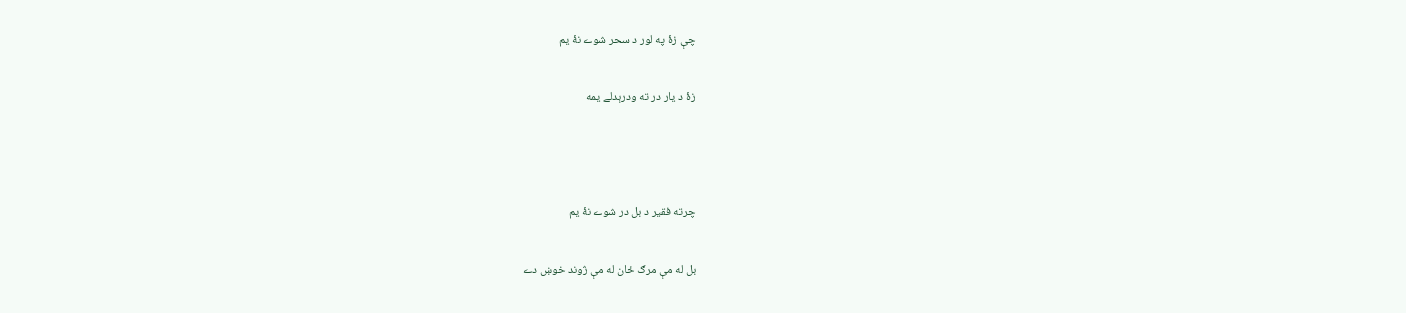چې زۀ په لور د سحر شوے نۀ يم

زۀ د يار در ته ودرېدلے يمه



چرته فقير د بل در شوے نۀ يم

بل له مې مرګ ځان له مې ژوند خوښ دے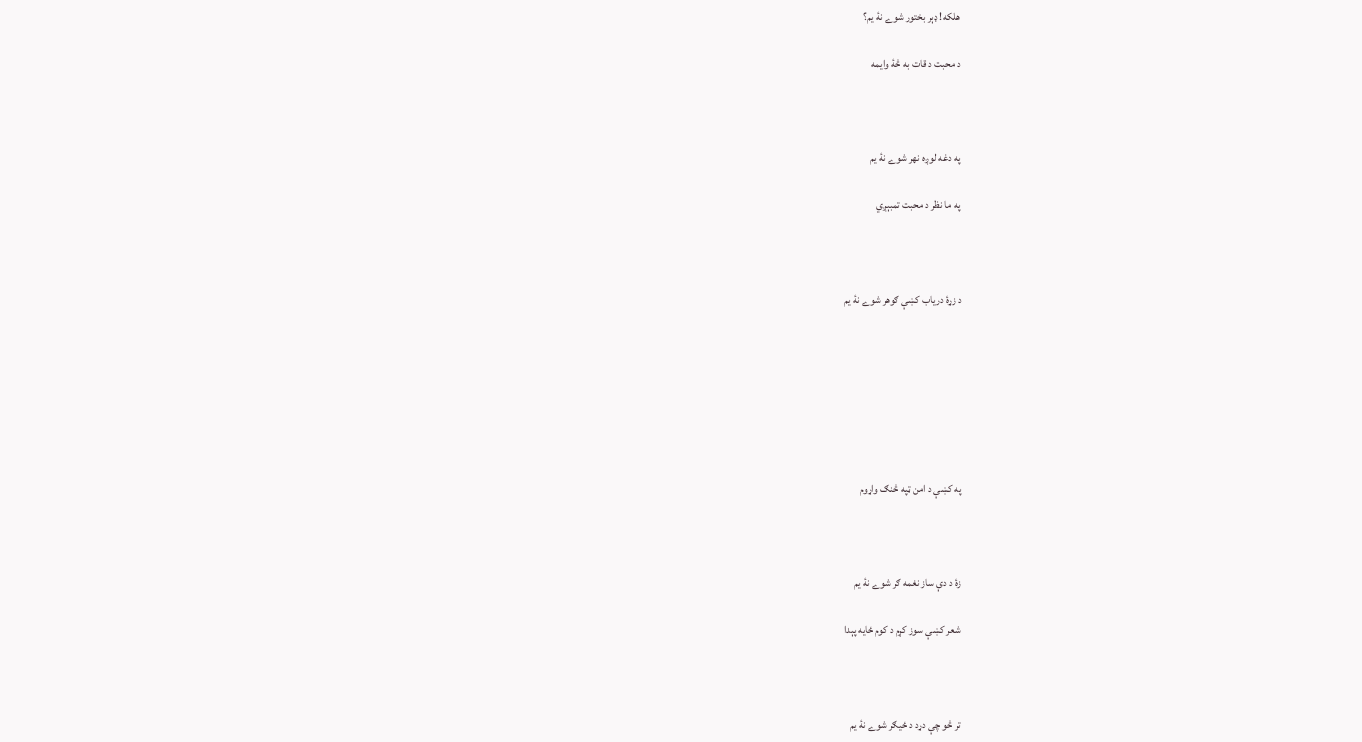هلکه! ډېر بختور شوے نۀ يم؟

د محبت د قات به څۀ وايمه



په دغه لوږه نهر شوے نۀ يم

په ما نظر د محبت تمبېږي



د زړۀ درياب کښې ګوهر شوے نۀ يم







په کښې د امن ټپه څنګ واړوم



زۀ د دې ساز نغمه ګر شوے نۀ يم

شعر کښې سوز کړم د کوم ځايه پېدا



تر څو چې دړد د ځيګر شوے نۀ يم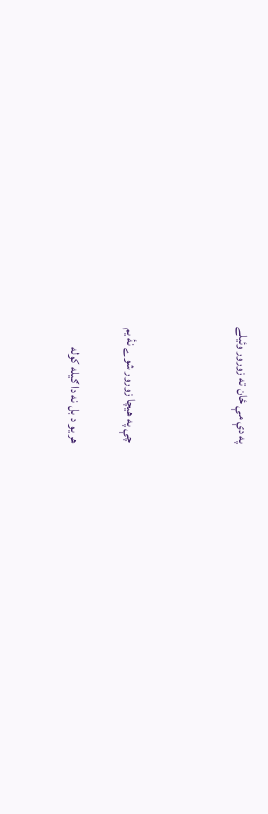په دې مې ځان ته زورور وئيلے



چې په هيچا زورور شوے نۀ يم

هر يو د بل نه دا ګيله کوله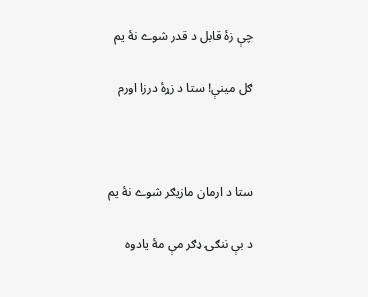چې زۀ قابل د قدر شوے نۀ يم

ګل مينې! ستا د زړۀ درزا اورم



ستا د ارمان مازيګر شوے نۀ يم

د بې ننګۍ ډګر مې مۀ يادوه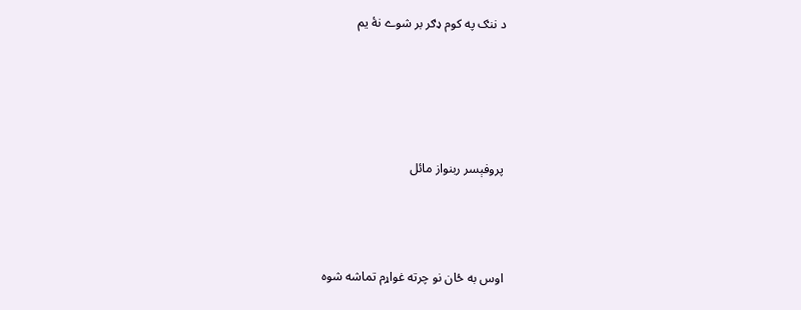د ننګ په کوم ډګر بر شوے نۀ يم







پروفېسر ربنواز مائل





اوس به ځان نو چرته غواړم تماشه شوه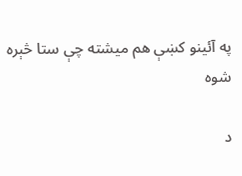په آئينو کښې هم ميشته چې ستا څېره شوه

د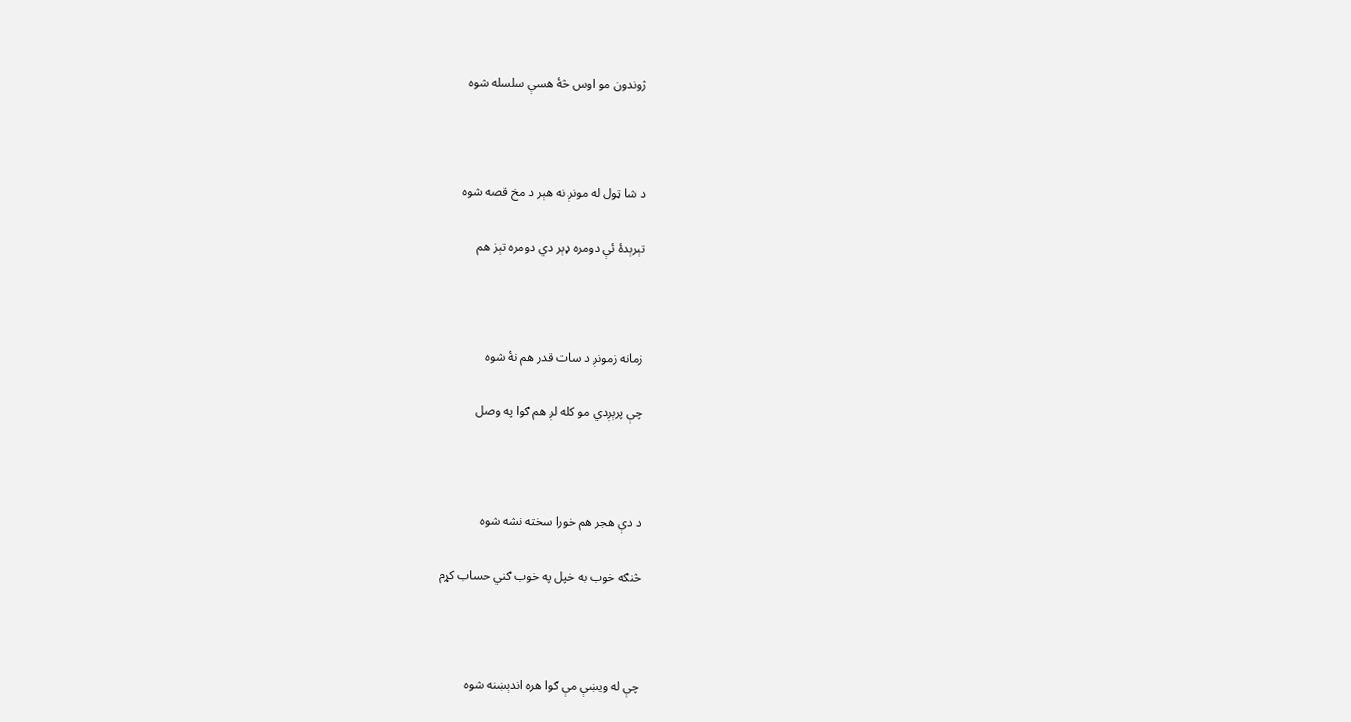ژوندون مو اوس څۀ هسې سلسله شوه



د شا ټول له مونږ نه هېر د مخ قصه شوه

تېرېدۀ ئې دومره ډېر دي دومره تېز هم



زمانه زمونږ د سات قدر هم نۀ شوه

چې پرېږدي مو کله لږ هم ګوا په وصل



د دې هجر هم خورا سخته نشه شوه

څنګه خوب به خپل په خوب ګني حساب کړم



چې له ويښې مې ګوا هره اندېښنه شوه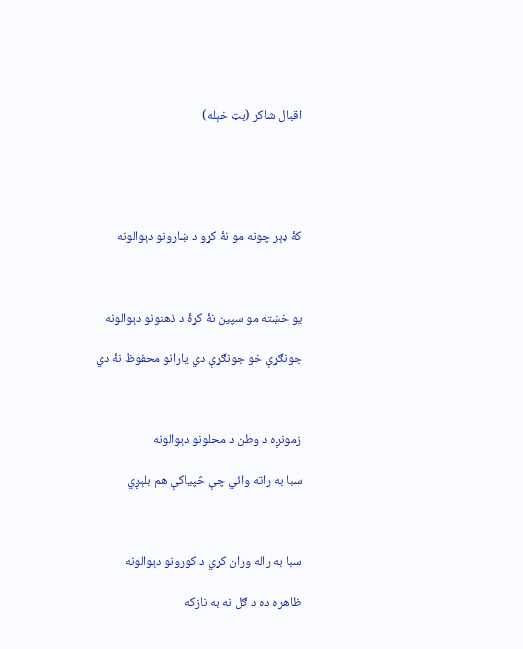اقبال شاکر (بټ خېله)





کۀ ډېر چونه مو نۀ کړو د ښارونو دېوالونه



يو خښته مو سپين نۀ کړۀ د ذهنونو دېوالونه

جونګړې خو جونګړې دي يارانو محفوظ نۀ دي



زمونږه د وطن د محلونو دېوالونه

سبا به راته وائي چې څپياکې هم بلېږي



سبا به راله وران کړي د کورونو دېوالونه

ظاهره ده د ګل نه به نازکه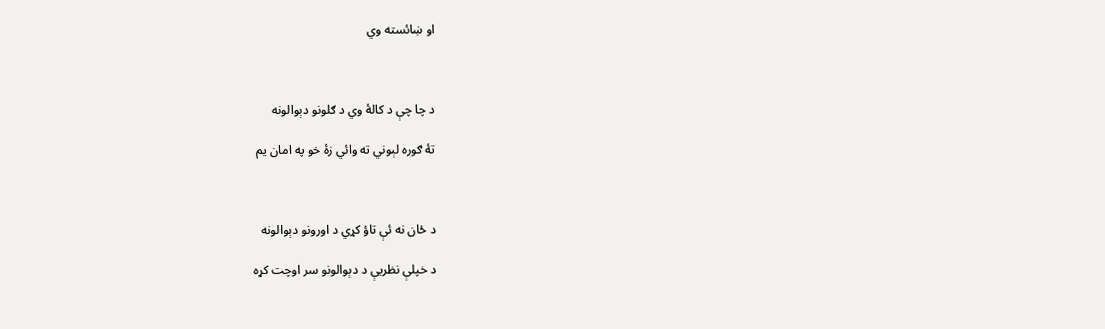او ښائسته وي



د چا چې د کالۀ وي د ګلونو دېوالونه

تۀ ګوره لېوني ته وائي زۀ خو په امان يم



د ځان نه ئې تاؤ کړي د اورونو دېوالونه

د خپلې نظريې د دېوالونو سر اوچت کړه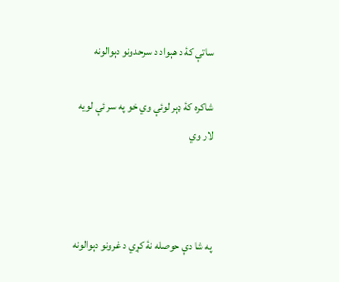ساتې کۀ د هېواد د سرحدونو دېوالونه

شاکره کۀ ډېر لوئې وي خو په سر ئې لويه لار وي



په شا دې حوصله نۀ کړي د غرونو دېوالونه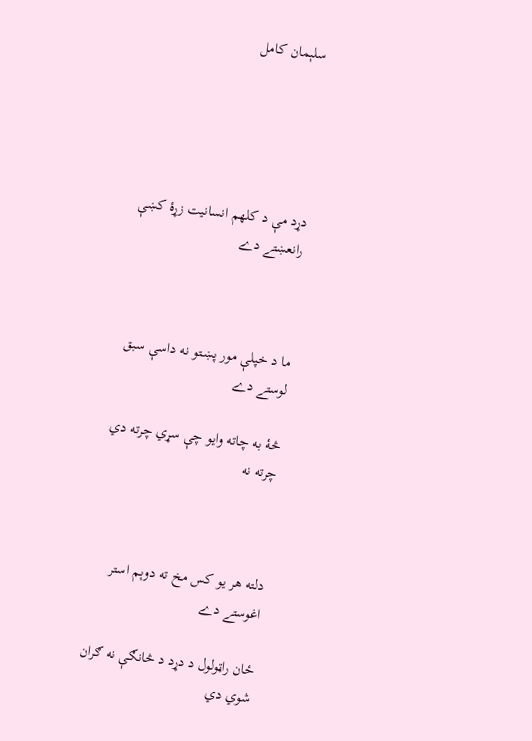سلېمان کامل





دړد مې د کلهم انسانيت زړۀ کښې رانعښتے دے



ما د خپلې مور پښـتو نه داسې سبق لوستے دے

څۀ به چاته وايو چې سړي چرته دي چرته نه



دلته هر يو کس مخ ته دوېم استر اغوستے دے

ځان راټولول د دړد د څانګې نه ګران شوي دي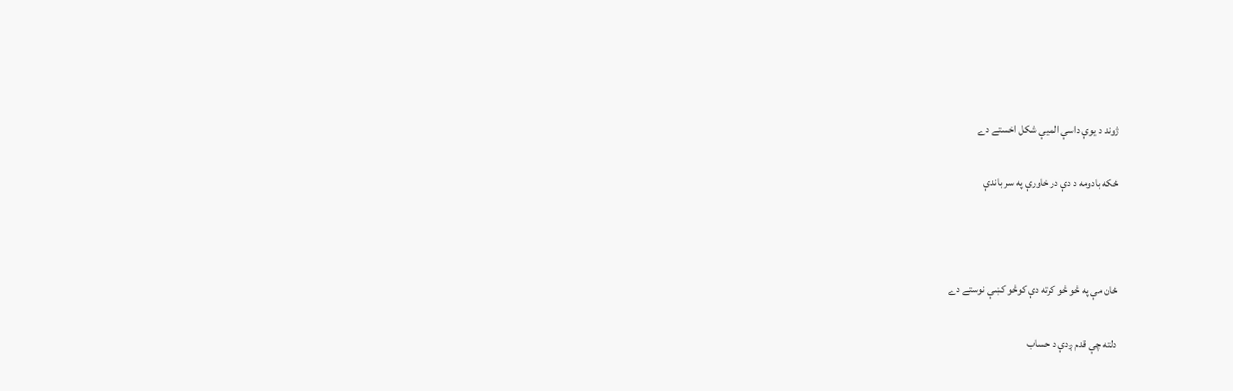ژوند د يوې داسې الميې شکل اخستے دے

ځکه بادومه د دې در خاورې په سر باندې



ځان مې په څو څو کرته دې کوڅو کښې نوستے دے

دلته چې قدم ږدې د حساب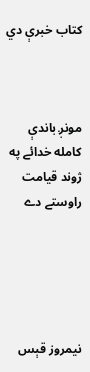کتاب خبرې دي



مونږ باندې کامله خدائے په ژوند قيامت راوستے دے





نيمروز قېس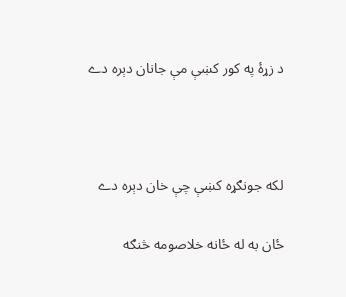د زړۀ په کور کښې مې جانان دېره دے



لکه جونګړه کښې چې خان دېره دے

ځان به له ځانه خلاصومه څنګه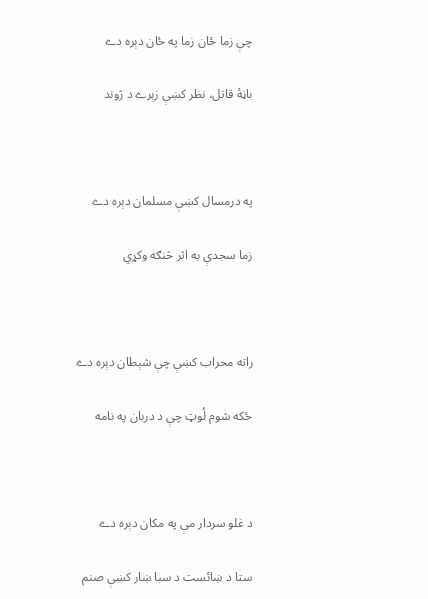چې زما ځان زما په ځان دېره دے

باڼۀ قاتل، نظر کښې زېرے د ژوند



په درمسال کښې مسلمان دېره دے

زما سجدې به اثر څنګه وکړي



راته محراب کښې چې شېطان دېره دے

ځکه شوم لُوټ چې د دربان په نامه



د غلو سردار مې په مکان دېره دے

ستا د ښائست د سبا ښار کښې صنم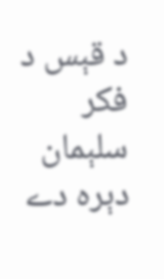د قېس د فکر سلېمان دېره دے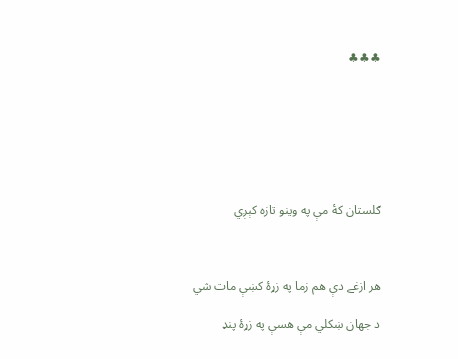♣♣♣







ګلستان کۀ مې په وينو تازه کېږي



هر ازغے دې هم زما په زړۀ کښې مات شي

د جهان ښکلي مې هسې په زړۀ پنډ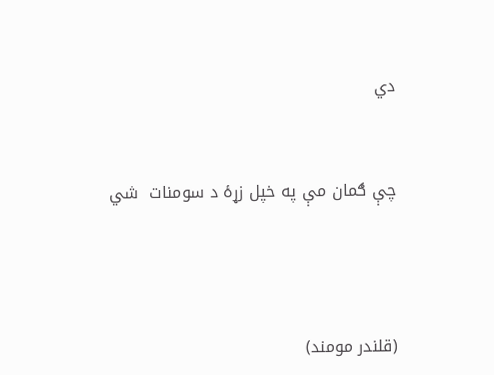دي



چې ګمان مې په خپل زړۀ د سومنات  شي





(قلندر مومند)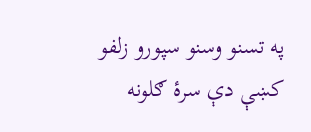په تسنو وسنو سپورو زلفو کښې دې سرۀ ګلونه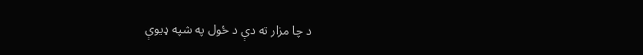د چا مزار ته دې د ځول په شپه ډيوې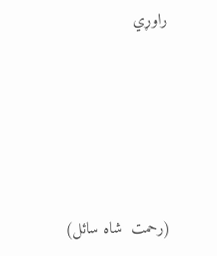راوړي





(رحمت  شاه سائل)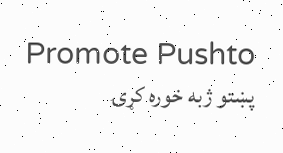Promote Pushto   پښتو ژبه خوره کړۍ